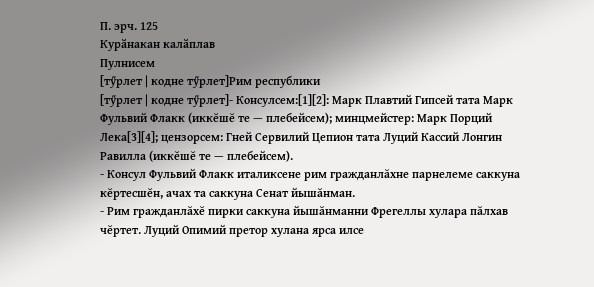П. эрч. 125
Курӑнакан калӑплав
Пулнисем
[тӳрлет | кодне тӳрлет]Рим республики
[тӳрлет | кодне тӳрлет]- Консулсем:[1][2]: Марк Плавтий Гипсей тата Марк Фульвий Флакк (иккĕшĕ те — плебейсем); минцмейстер: Марк Порций Лека[3][4]; цензорсем: Гней Сервилий Цепион тата Луций Кассий Лонгин Равилла (иккĕшĕ те — плебейсем).
- Консул Фульвий Флакк италиксене рим гражданлăхне парнелеме саккуна кĕртесшĕн, ачах та саккуна Сенат йышăнман.
- Рим гражданлăхĕ пирки саккуна йышăнманни Фрегеллы хулара пăлхав чĕртет. Луций Опимий претор хулана ярса илсе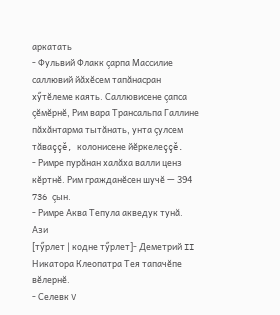аркатать
- Фульвий Флакк çарпа Массилие саллювий йăхĕсем тапăнасран хӳтĕлеме каять. Саллювисене çапса çĕмĕрнĕ, Рим вара Трансальпа Галлине пăхăнтарма тытăнать, унта çулсем тăваççĕ, колонисене йĕркелеççĕ.
- Римре пурăнан халăха валли ценз кĕртнĕ. Рим гражданĕсен шучĕ — 394 736 çын.
- Римре Аква Тепула акведук тунă.
Ази
[тӳрлет | кодне тӳрлет]- Деметрий II Никатора Клеопатра Тея тапачĕпе вĕлернĕ.
- Селевк V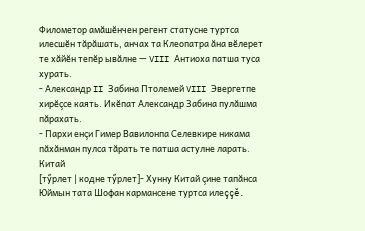Филометор амăшĕнчен регент статусне туртса илесшĕн тăрăшать, анчах та Клеопатра ăна вĕлерет те хăйĕн тепĕр ывăлне — VIII Антиоха патша туса хурать.
- Александр II Забина Птолемей VIII Эвергетпе хирĕçсе каять. Икĕпат Александр Забина пулăшма пăрахать.
- Пархи енçи Гимер Вавилонпа Селевкире никама пăхăнман пулса тăрать те патша астулне ларать.
Китай
[тӳрлет | кодне тӳрлет]- Хунну Китай çине тапăнса Юймын тата Шофан кармансене туртса илеççĕ.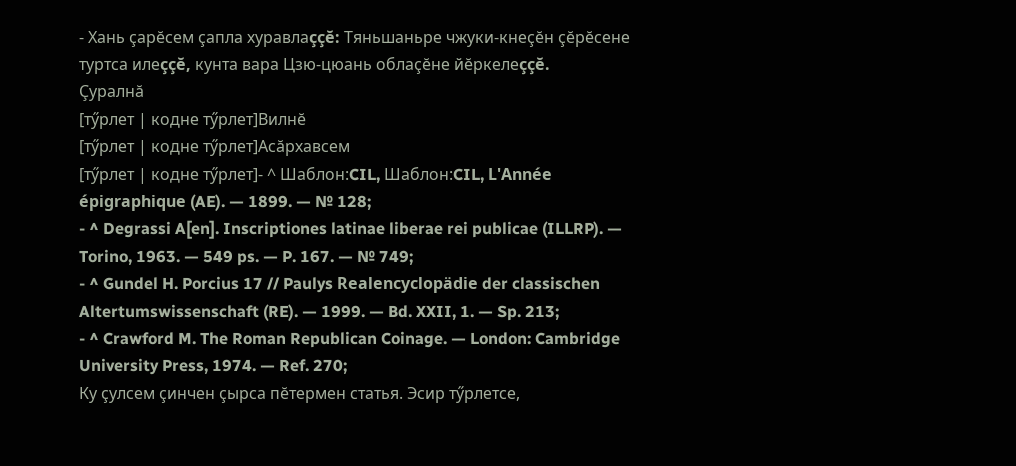- Хань çарĕсем çапла хуравлаççĕ: Тяньшаньре чжуки-кнеçĕн çĕрĕсене туртса илеççĕ, кунта вара Цзю-цюань облаçĕне йĕркелеççĕ.
Çуралнă
[тӳрлет | кодне тӳрлет]Вилнĕ
[тӳрлет | кодне тӳрлет]Асăрхавсем
[тӳрлет | кодне тӳрлет]- ^ Шаблон:CIL, Шаблон:CIL, L'Année épigraphique (AE). — 1899. — № 128;
- ^ Degrassi A[en]. Inscriptiones latinae liberae rei publicae (ILLRP). — Torino, 1963. — 549 ps. — P. 167. — № 749;
- ^ Gundel H. Porcius 17 // Paulys Realencyclopädie der classischen Altertumswissenschaft (RE). — 1999. — Bd. XXII, 1. — Sp. 213;
- ^ Crawford M. The Roman Republican Coinage. — London: Cambridge University Press, 1974. — Ref. 270;
Ку çулсем çинчен çырса пĕтермен статья. Эсир тӳрлетсе,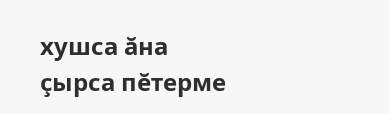хушса ăна çырса пĕтерме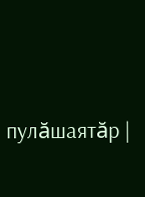пулăшаятăр |